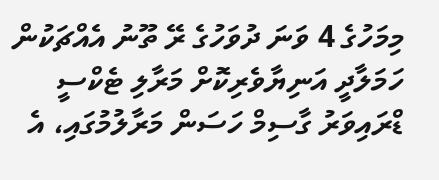މިމަހުގެ 4 ވަނަ ދުވަހުގެ ރޭ ތޫނު އެއްޗަކުން ހަމަލާދީ އަނިޔާވެރިކޮށް މަރާލި ޓެކްސީ ޑްރައިވަރު ގާސިމް ހަސަން މަރާލުމުގައި، އެ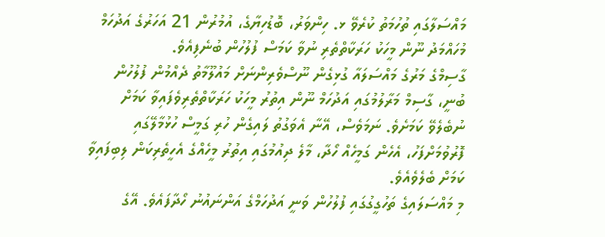މައްސަލާގައި ތުހުމަތު ކުރެވޭ ޅ. ހިންވަރު، ބޮޑުހިޔާގެ، އުމުރުން 21 އަހަރުގެ އަދުހަމް މުހައްމަދު ނޫން މީހަކު ހަރަކާތްތެރި ނުވާ ކަމަސް ފުލުހުން ބުނެފިއެވެ.
ގާސިމްގެ މަރުގެ މައްސަލައާ ގުޅިގެން ނޫސްވެރިންނަށް މައުލޫމާތު ދެއްމުން ފުލުހުން ބުނީ، ގާސިމް މަރާލުމުގައި އަދުހަމް ނޫން އިތުރު މީހަކު ހަރަކާތްތެރިވެފައިވާ ކަމަށް ނުބެލެވޭ ކަމަށެވެ. ނަމަވެސް، އޭނާ އެވަގުތު ލައިގެން ހުރި ގަމީސް ހުޅުމާލޭގައި ފޮރުވުމަށްފަހު، އެހެން ގަމީހެއް ހޯދާ، މާލެ ދިއުމުގައި އިތުރު މީހެއްގެ އެހީތެރިކަން ލިބިފައިވާ ކަމަށް ބެލެވެއެވެ.
މި މައްސަލައިގެ ތަހުގީގުގައި ފުލުހުން ވަނީ އަދުހަމްގެ އަންނައުނު ހޯދާފައެވެ. އޭގެ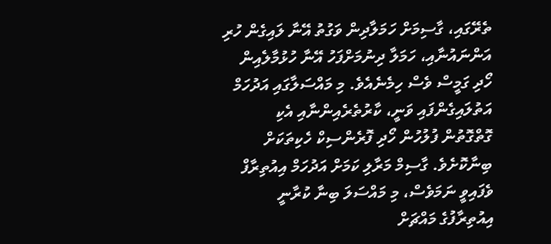ތެރޭގައި، ގާސިމަށް ހަމަލާދިން ވަގުތު އޭނާ ލައިގެން ހުރި އަންނައުނާއި، ހަމަލާ ދިނުމަށްފަހު އޭނާ ހުޅުމާލެއިން ހޯދި ގަމީސް ވެސް ހިމެނެއެވެ. މި މައްސަލާގައި އަދުހަމް އަތުލައިގެންފައި ވަނީ، ކާރުތެރެއިންނާއި އެކި ގޮތްގޮތުން ފުލުހުން ހޯދި ފޮރެންސިކް ހެކިތަކަށް ބިނާކޮށެވެ. ގާސިމް މަރާލި ކަމަށް އަދުހަމް އިއުތިރާފް ވެފައިވީ ނަމަވެސް، މި މައްސަލަ ބިނާ ކުރާނީ އިއުތިރާފުގެ މައްޗަށް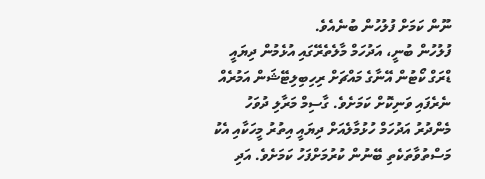ނޫން ކަމަށް ފުލުހުން ބުނެއެވެ.
ފުލުހުން ބުނީ، އަދުހަމް މާލެތެރޭގައި އުޅެމުން ދިޔައީ ޑްރަގް ކޯޓުން އޭނާގެ މައްޗަށް ރިހިބިލިޓޭޝަން އަމުރެއް ނެރެފައި ވަނިކޮށް ކަމަށެވެ. ގާސިމް މަރާލި ދުވަހު މެންދުރު އަދުހަމް ހުޅުމާލެއަށް ދިޔައީ އިތުރު މީހަކާއި އެކު މަސްތުވާތަކެތި ބޭނުން ކުރުމަށްފަހު ކަމަށެވެ. އަދި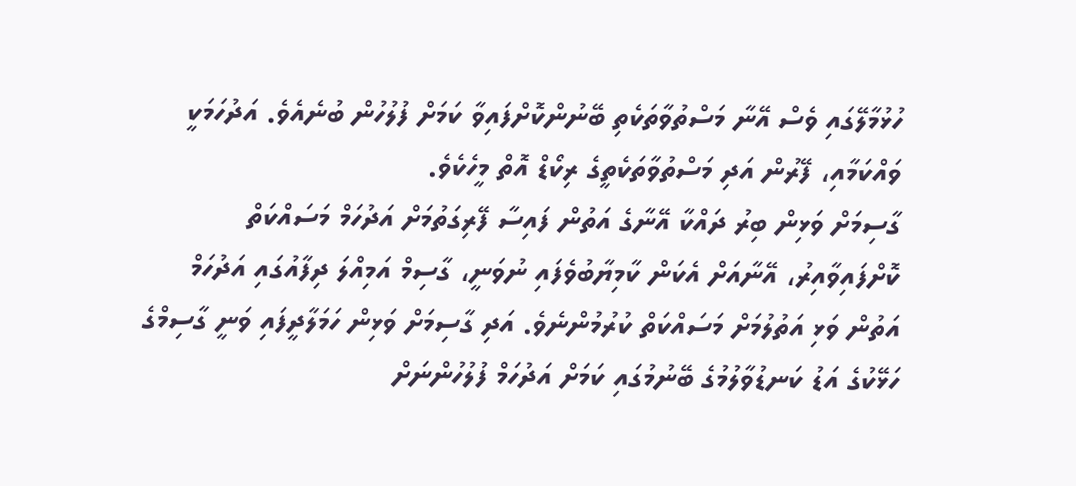ހުޅުމާލޭގައި ވެސް އޭނާ މަސްތުވާތަކެތި ބޭނުންކޮށްފައިވާ ކަމަށް ފުލުހުން ބުނެއެވެ. އަދުހަމަކީ ވައްކަމާއި، ފޭރުން އަދި މަސްތުވާތަކެތީގެ ރިކޯޑް އޮތް މީހެކެވެ.
ގާސިމަށް ވަޅިން ބިރު ދައްކާ އޭނާގެ އަތުން ފައިސާ ފޭރިގަތުމަށް އަދުހަމް މަސައްކަތް ކޮށްފައިވާއިރު، އޭނާއަށް އެކަން ކާމިޔާބުވެފައި ނުވަނީ، ގާސިމް އަމިއްލަ ދިފާއުގައި އަދުހަމް އަތުން ވަޅި އަތުލުމަށް މަސައްކަތް ކުރުމުންނެވެ. އަދި ގާސިމަށް ވަޅިން ހަމަލާދީފައި ވަނީ ގާސިމްގެ ހަޅޭކުގެ އަޑު ކަނޑުވާލުމުގެ ބޭނުމުގައި ކަމަށް އަދުހަމް ފުލުހުންނަށް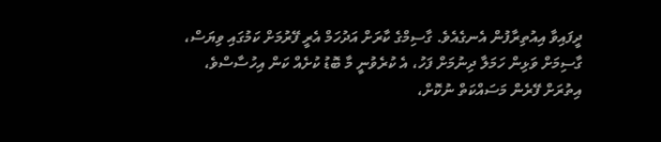ދީފައިވާ އިއުތިރާފުން އެނގެއެވެ. ގާސިމްގެ ކާރަށް އަދުހަމް އެރީ ފޭރުމަށް ކަމުގައި ވިޔަސް، ގާސިމަށް ވަޅިން ހަމަލާ ދިނުމަށް ފަހު، އެ ކުރެވުނީ މާ ބޮޑު ކުށެއް ކަން އިހުސާސްވެ، އިތުރަށް ފޭރެން މަސައްކަތް ނުކޮށް،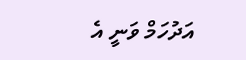އަދުހަމް ވަނީ އެ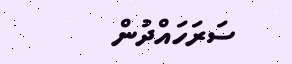ސަރަހައްދުން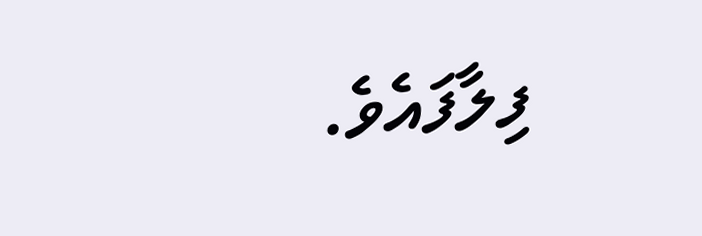ފިލާފައެވެ.